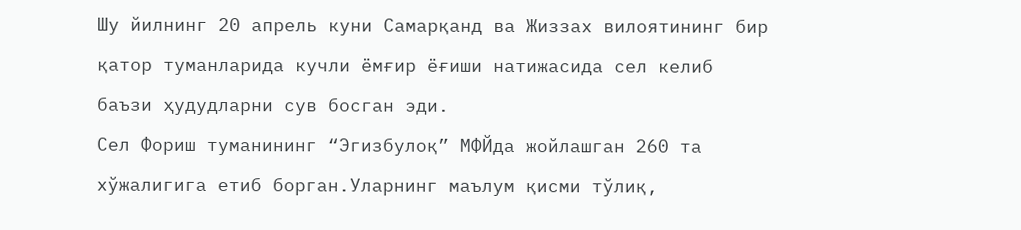Шу йилнинг 20 апрель куни Самарқанд ва Жиззах вилоятининг бир қатор туманларида кучли ёмғир ёғиши натижасида сел келиб баъзи ҳудудларни сув босган эди.
Сел Фориш туманининг “Эгизбулоқ” МФЙда жойлашган 260 та хўжалигига етиб борган.Уларнинг маълум қисми тўлиқ,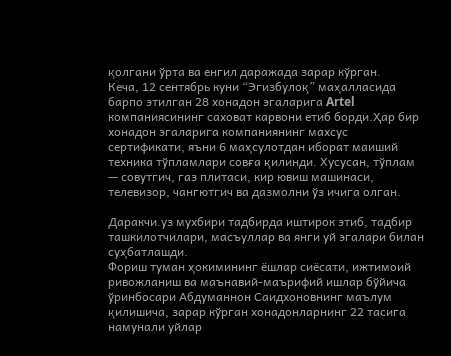қолгани ўрта ва енгил даражада зарар кўрган.
Кеча, 12 сентябрь куни “Эгизбулоқ” маҳалласида барпо этилган 28 хонадон эгаларига Artel компаниясининг саховат карвони етиб борди.Ҳар бир хонадон эгаларига компаниянинг махсус сертификати, яъни 6 маҳсулотдан иборат маиший техника тўпламлари совға қилинди. Хусусан, тўплам — совутгич, газ плитаси, кир ювиш машинаси, телевизор, чангютгич ва дазмолни ўз ичига олган.

Даракчи.уз мухбири тадбирда иштирок этиб, тадбир ташкилотчилари, масъуллар ва янги уй эгалари билан суҳбатлашди.
Фориш туман ҳокимининг ёшлар сиёсати, ижтимоий ривожланиш ва маънавий-маърифий ишлар бўйича ўринбосари Абдуманнон Саидхоновнинг маълум қилишича, зарар кўрган хонадонларнинг 22 тасига намунали уйлар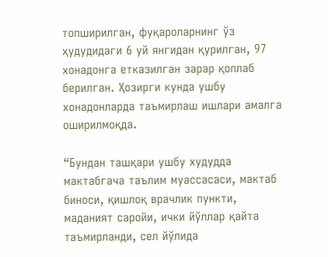топширилган, фуқароларнинг ўз ҳудудидаги 6 уй янгидан қурилган, 97 хонадонга етказилган зарар қоплаб берилган. Ҳозирги кунда ушбу хонадонларда таъмирлаш ишлари амалга оширилмоқда.

“Бундан ташқари ушбу худудда мактабгача таълим муассасаси, мактаб биноси, қишлоқ врачлик пункти, маданият саройи, ички йўллар қайта таъмирланди, сел йўлида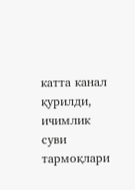катта канал қурилди, ичимлик суви тармоқлари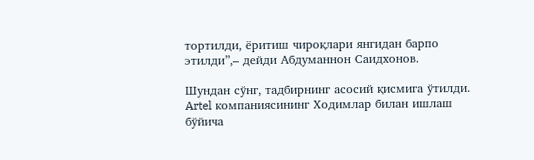тортилди, ёритиш чироқлари янгидан барпо этилди”,– дейди Абдуманнон Саидхонов.

Шундан сўнг, тадбирнинг асосий қисмига ўтилди. Artel компаниясининг Ходимлар билан ишлаш бўйича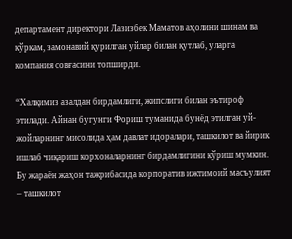департамент директори Лазизбек Маматов аҳолини шинам ва кўркам, замонавий қурилган уйлар билан қутлаб, уларга компания совғасини топширди.

“Халқимиз азалдан бирдамлиги, жипслиги билан эътироф этилади. Айнан бугунги Фориш туманида бунёд этилган уй-жойларнинг мисолида ҳам давлат идоралари, ташкилот ва йирик ишлаб чиқариш корхоналарнинг бирдамлигини кўриш мумкин. Бу жараён жаҳон тажрибасида корпоратив ижтимоий масъулият – ташкилот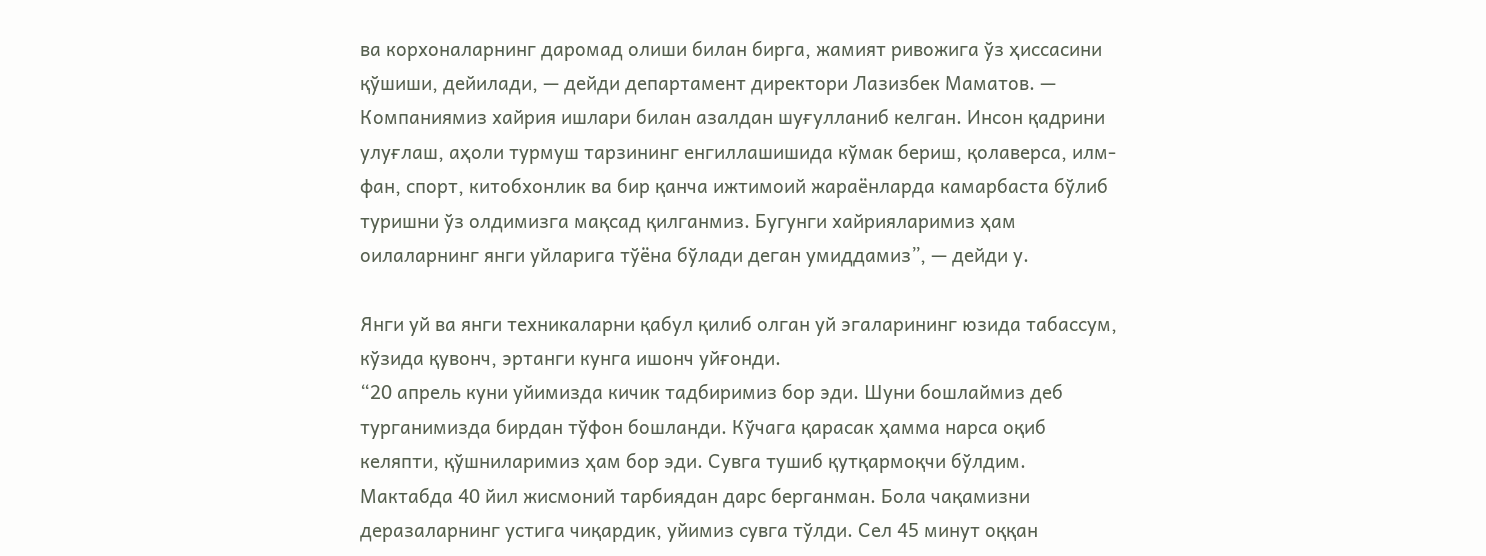ва корхоналарнинг даромад олиши билан бирга, жамият ривожига ўз ҳиссасини қўшиши, дейилади, — дейди департамент директори Лазизбек Маматов. — Компаниямиз хайрия ишлари билан азалдан шуғулланиб келган. Инсон қадрини улуғлаш, аҳоли турмуш тарзининг енгиллашишида кўмак бериш, қолаверса, илм-фан, спорт, китобхонлик ва бир қанча ижтимоий жараёнларда камарбаста бўлиб туришни ўз олдимизга мақсад қилганмиз. Бугунги хайрияларимиз ҳам оилаларнинг янги уйларига тўёна бўлади деган умиддамиз”, — дейди у.

Янги уй ва янги техникаларни қабул қилиб олган уй эгаларининг юзида табассум, кўзида қувонч, эртанги кунга ишонч уйғонди.
“20 апрель куни уйимизда кичик тадбиримиз бор эди. Шуни бошлаймиз деб турганимизда бирдан тўфон бошланди. Кўчага қарасак ҳамма нарса оқиб келяпти, қўшниларимиз ҳам бор эди. Сувга тушиб қутқармоқчи бўлдим. Мактабда 40 йил жисмоний тарбиядан дарс берганман. Бола чақамизни деразаларнинг устига чиқардик, уйимиз сувга тўлди. Сел 45 минут оққан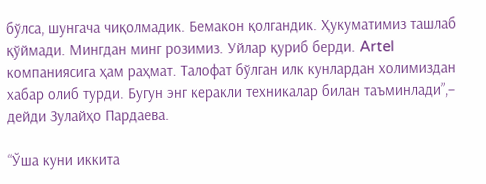бўлса, шунгача чиқолмадик. Бемакон қолгандик. Ҳукуматимиз ташлаб қўймади. Мингдан минг розимиз. Уйлар қуриб берди. Artel компаниясига ҳам раҳмат. Талофат бўлган илк кунлардан холимиздан хабар олиб турди. Бугун энг керакли техникалар билан таъминлади”,– дейди Зулайҳо Пардаева.

“Ўша куни иккита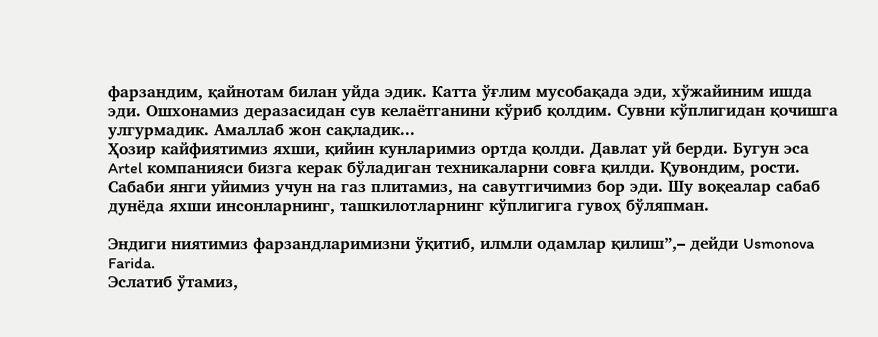фарзандим, қайнотам билан уйда эдик. Катта ўғлим мусобақада эди, хўжайиним ишда эди. Ошхонамиз деразасидан сув келаётганини кўриб қолдим. Сувни кўплигидан қочишга улгурмадик. Амаллаб жон сақладик...
Ҳозир кайфиятимиз яхши, қийин кунларимиз ортда қолди. Давлат уй берди. Бугун эса Artel компанияси бизга керак бўладиган техникаларни совға қилди. Қувондим, рости. Сабаби янги уйимиз учун на газ плитамиз, на савутгичимиз бор эди. Шу воқеалар сабаб дунёда яхши инсонларнинг, ташкилотларнинг кўплигига гувоҳ бўляпман.

Эндиги ниятимиз фарзандларимизни ўқитиб, илмли одамлар қилиш”,– дейди Usmonova Farida.
Эслатиб ўтамиз,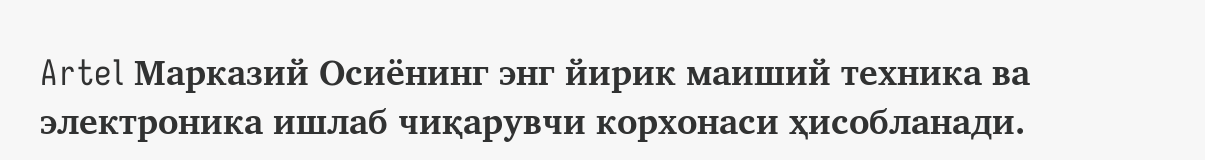Artel Марказий Осиёнинг энг йирик маиший техника ва электроника ишлаб чиқарувчи корхонаси ҳисобланади.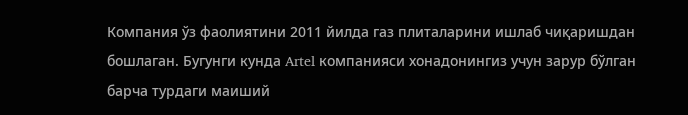Компания ўз фаолиятини 2011 йилда газ плиталарини ишлаб чиқаришдан бошлаган. Бугунги кунда Artel компанияси хонадонингиз учун зарур бўлган барча турдаги маиший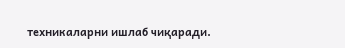техникаларни ишлаб чиқаради.